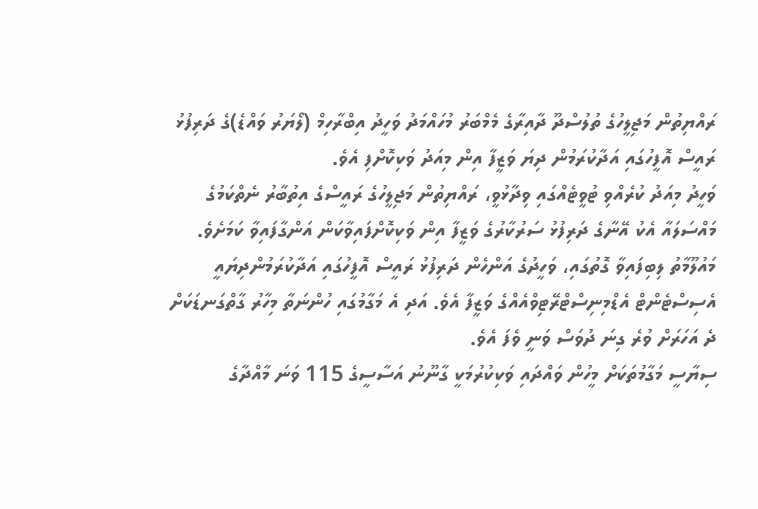ރައްޔިތުން މަޖިލީހުގެ ތުލުސްދޫ ދާއިރާގެ މެމްބަރު މުހައްމަދު ވަހީދު އިބްރާހިމް (ލޯޔަރު ވައްޑެ)ގެ ދަރިފުޅު ރައީސް އޮފީހުގައި އަދާކުރަމުން ދިޔަ ވަޒީފާ އިން މިއަދު ވަކިކޮށްފި އެވެ.
ވަހީދު މިއަދު ކުރެއްވި ޓުވީޓެއްގައި ވިދާޅުވީ، ރައްޔިތުން މަޖިލީހުގެ ރައީސްގެ އިތުބާރު ނެތްކަމުގެ މައްސަލައާ އެކު އޭނާގެ ދަރިފުޅު ސަރުކާރުގެ ވަޒީފާ އިން ވަކިކޮށްފައިވާކަން އަންގާފައިވާ ކަމަށެވެ.
މައުލޫމާތު ލިބިފައިވާ ގޮތުގައި، ވަހީދުގެ އަންހެން ދަރިފުޅު ރައީސް އޮފީހުގައި އަދާކުރަމުންދިޔައީ އެސިސްޓެންޓް އެޑްމިނިސްޓްރޭޓިވްއެއްގެ ވަޒީފާ އެވެ. އަދި އެ މަގާމުގައި ހުންނަތާ މިހާރު ގާތްގަނޑަކަށް ދެ އަހަރަށް ވުރެ ގިނަ ދުވަސް ވަނީ ވެފަ އެވެ.
ސިޔާސީ މަގާމުތަކަށް މީހުން ވައްދައި ވަކިކުރުމަކީ ގާނޫނު އަސާސީގެ 115 ވަނަ މާއްދާގެ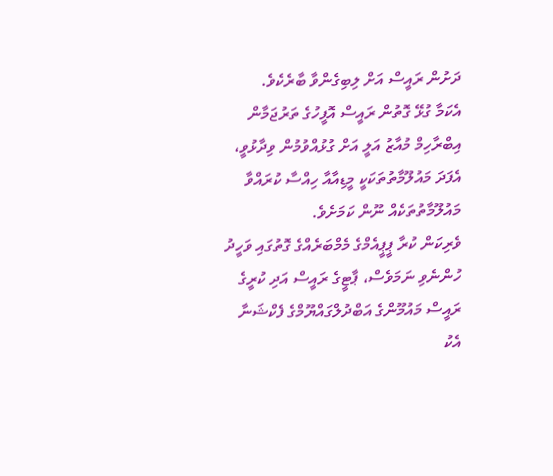ދަށުން ރައީސް އަށް ލިބިގެންވާ ބާރެކެވެ.
އެކަމާ ގުޅޭ ގޮތުން ރައީސް އޮފީހުގެ ތަރުޖަމާން އިބްރާހިމް މުއާޒު އަލީ އަށް ގުޅުއްވުމުން ވިދާޅުވީ، އެފަދަ މައުލޫމާތުތަކަކީ މީޑިއާއާ ހިއްސާ ކުރައްވާ މައުލޫމާތުތަކެއް ނޫން ކަމަށެވެ.
ވެރިކަން ކުރާ ޕީޕީއެމްގެ މެމްބަރެއްގެ ގޮތުގައި ވަހީދު ހުންނެވި ނަމަވެސް، ޕާޓީގެ ރައީސް އަދި ކުރީގެ ރައީސް މައުމޫންގެ އަބްދުލްގައްޔޫމްގެ ފެކްޝަނާ އެކު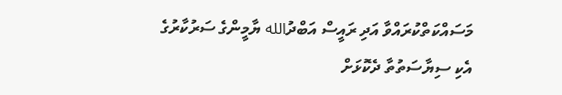މަސައްކަތްކުރައްވާ އަދި ރައީސް އަބްދުالله ޔާމީންގެ ސަރުކާރުގެ އެކި ސިޔާސަތުތާ ދެކޮޅަށް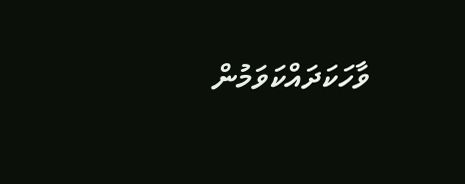ވާހަކަދައްކަވަމުން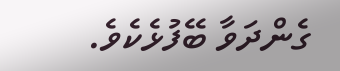ގެންދަވާ ބޭފުޅެކެވެ.